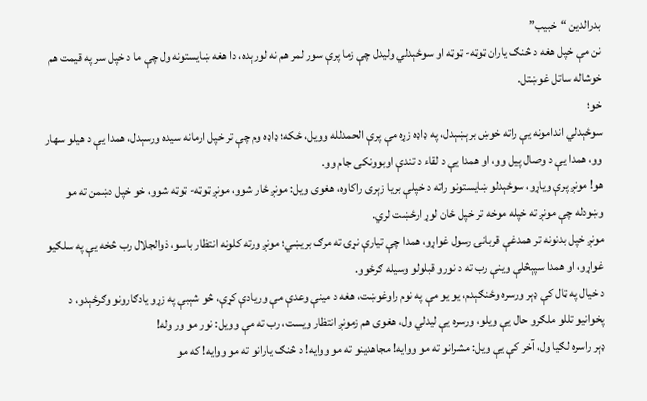بدرالدین “خبیب”
نن مې خپل هغه د څنګ یاران ټوټه- ټوټه او سوځېدلي ولیدل چې زما پرې سور لمر هم نه لورېده، دا هغه ښایستونه ول چې ما د خپل سر په قیمت هم خوشاله ساتل غوښتل.
خو؛
سوځېدلي اندامونه یې راته خوښ برېښېدل، په ډاډه زړه مې پرې الحمدلله وویل، ځکه؛ ډاډه وم چې تر خپل ارمانه سیده ورسېدل، همدا یې د هیلو سهار وو، همدا یې د وصال پیل وو، او همدا یې د لقاء د تندې اوبوونکی جام وو.
هو! مونږ پرې ویاړو، سوځېدلو ښایستونو راته د خپلې بریا زېری راکاوه، هغوی ویل: مونږ ځار شوو، مونږ ټوټه- ټوټه شوو، خو خپل دښمن ته مو وښودله چې مونږ ته خپله موخه تر خپل ځان لوړ ارځښت لري.
مونږ خپل بدنونه تر همدغې قربانۍ رسول غواړو، همدا چې تیارې نړۍ ته مرګ بريښي؛ مونږ ورته کلونه انتظار باسو، ذوالجلال رب څخه یې په سلګیو غواړو، او همدا سپېڅلې وینې رب ته د نورو قبلولو وسیله ګرځوو.
د خیال په ټال کې ډېر ورسره وځنګېدم، یو یو مې په نوم راوغوښت، هغه د مینې وعدې مې وریادې کړې، څو شېبې په زړو یادګارونو وګرځېدو، د پخوانیو تللو ملګرو حال یې ویلو، ورسره یې لیدلي ول، هغوی هم زمونږ انتظار ویست، رب ته مې وویل: نور مو ور وله!
ډېر راسره لګیا ول، آخر کې یې ویل: مشرانو ته مو ووایه! مجاهدینو ته مو ووایه! د څنګ یارانو ته مو ووایه! که مو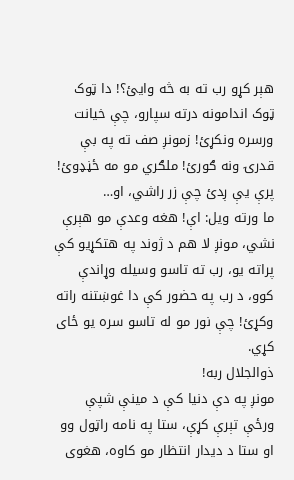هېر کړو رب ته به څه وایئ؟! دا ټوک ټوک اندامونه درته سپارو، چې خیانت ورسره ونکړئ! زمونږ صف ته په بې قدرۍ ونه ګورئ! ملګري مو مه ځڼډوئ! پرې یې ږدئ چې زر راشي، او…
ما ورته ویل: اې! هغه وعدې مو هېرې نشي، مونږ لا هم د ژوند په هتکړیو کې پراته یو، رب ته تاسو وسیله وړاندې کوو، د رب په حضور کې دا غوښتنه راته وکړئ! چې نور مو له تاسو سره یو ځای کړي.
ذوالجلال ربه!
مونږ په دې دنیا کې د مینې شپې ورځې تېرې کړې، ستا په نامه راټول وو او ستا د دیدار انتظار مو کاوه، هغوی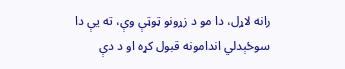رانه لاړل، دا مو د زړونو ټوټې وې، ته یې دا سوځېدلي اندامونه قبول کړه او د دې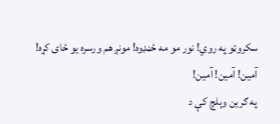سکروټو په روي! نور مو مه ځڼډوه! مونږ هم ورسره یو ځای کړه!
آمین! آمین! آمین!
په ګرین وېلچ کې د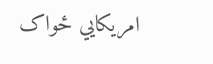امریکایي ځواک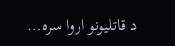د قاتلیونو اروا سره…